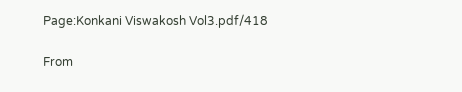Page:Konkani Viswakosh Vol3.pdf/418

From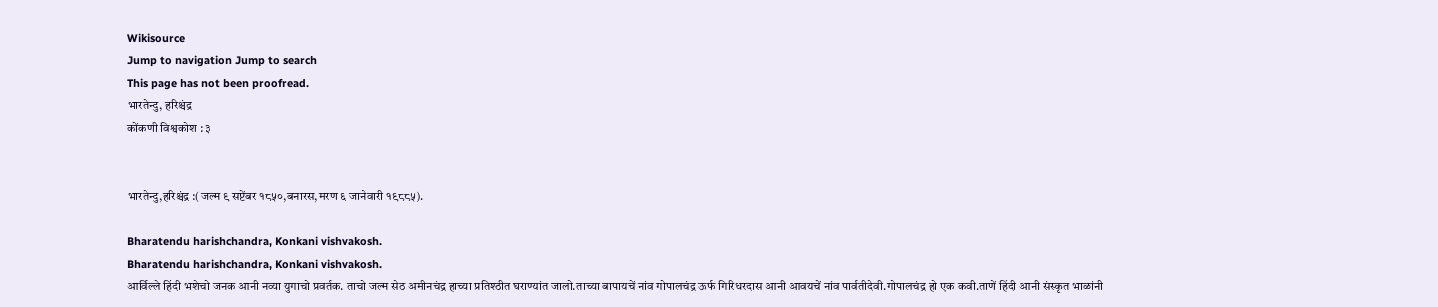Wikisource
Jump to navigation Jump to search
This page has not been proofread.
भारतेन्दु, हरिश्चंद्र
कोंकणी विश्वकोश : ३


भारतेन्दु,हरिश्चंद्र :(जल्म ९ सप्टेंबर १८५०,बनारस,मरण ६ जानेवारी १९८८५).

Bharatendu harishchandra, Konkani vishvakosh.
Bharatendu harishchandra, Konkani vishvakosh.
आर्विल्ले हिंदी भशेचो जनक आनी नव्या युगाचो प्रवर्तक. ताचो जल्म सेठ अमीनचंद्र हाच्या प्रतिश्ठीत घराण्यांत जालो.ताच्या बापायचें नांव गोपालचंद्र ऊर्फ गिरिधरदास आनी आवयचें नांव पार्वतीदेवी.गोपालचंद्र हो एक कवी.ताणें हिंदी आनी संस्कृत भाळांनी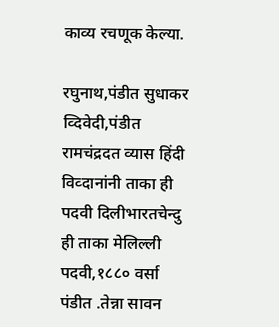काव्य रचणूक केल्या.

रघुनाथ,पंडीत सुधाकर व्दिवेदी,पंडीत रामचंद्रदत व्यास हिंदी विव्दानांनी ताका ही पदवी दिलीभारतचेन्दु ही ताका मेलिल्ली पदवी,१८८० वर्सा पंडीत .तेन्ना सावन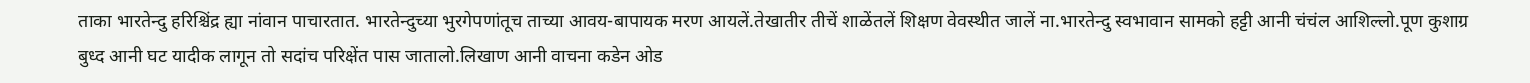ताका भारतेन्दु हरिश्चिंद्र ह्या नांवान पाचारतात. भारतेन्दुच्या भुरगेपणांतूच ताच्या आवय-बापायक मरण आयलें.तेखातीर तीचें शाळेंतलें शिक्षण वेवस्थीत जालें ना.भारतेन्दु स्वभावान सामको हट्टी आनी चंचंल आशिल्लो.पूण कुशाग्र बुध्द आनी घट यादीक लागून तो सदांच परिक्षेंत पास जातालो.लिखाण आनी वाचना कडेन ओड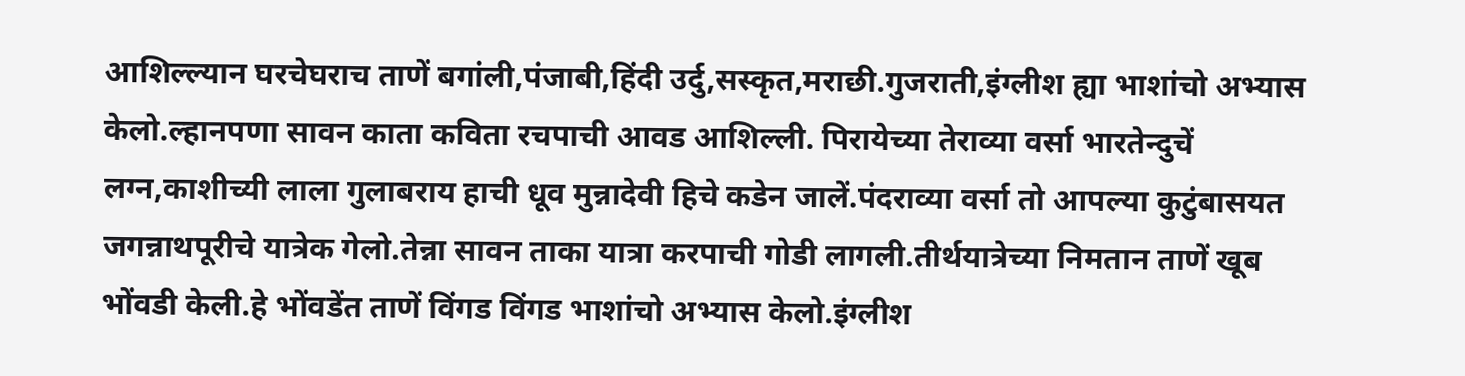आशिल्ल्यान घरचेघराच ताणें बगांली,पंजाबी,हिंदी उर्दु,सस्कृत,मराछी.गुजराती,इंग्लीश ह्या भाशांचो अभ्यास केलो.ल्हानपणा सावन काता कविता रचपाची आवड आशिल्ली. पिरायेच्या तेराव्या वर्सा भारतेन्दुचें लग्न,काशीच्यी लाला गुलाबराय हाची धूव मुन्नादेवी हिचे कडेन जालें.पंदराव्या वर्सा तो आपल्या कुटुंबासयत जगन्नाथपूरीचे यात्रेक गेलो.तेन्ना सावन ताका यात्रा करपाची गोडी लागली.तीर्थयात्रेच्या निमतान ताणें खूब भोंवडी केली.हे भोंवडेंत ताणें विंगड विंगड भाशांचो अभ्यास केलो.इंग्लीश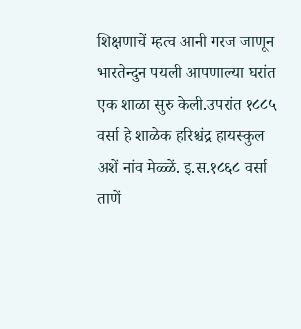शिक्षणाचें म्हत्व आनी गरज जाणून भारतेन्दुन पयली आपणाल्या घरांत एक शाळा सुरु केली.उपरांत १८८५ वर्सा हे शाळेक हरिश्चंद्र हायस्कुल अशें नांव मेळ्ळें. इ.स.१८६८ वर्सा ताणें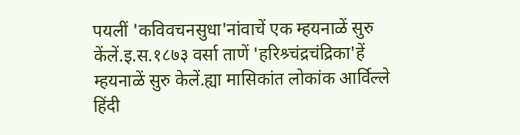पयलीं 'कविवचनसुधा'नांवाचें एक म्हयनाळें सुरु केंलें.इ.स.१८७३ वर्सा ताणें 'हरिश्र्चंद्रचंद्रिका'हें म्हयनाळें सुरु केलें.ह्या मासिकांत लोकांक आर्विल्ले हिंदी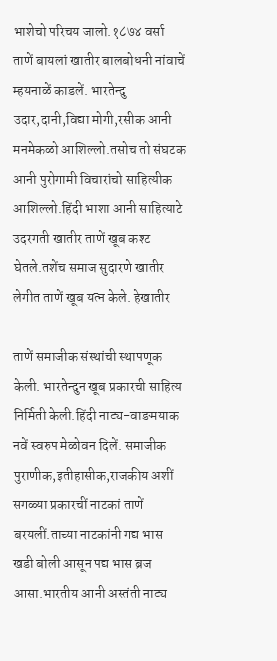भाशेचो परिचय जालो.१८७४ वर्सा ताणें बायलां खातीर बालबोधनी नांवाचें म्हयनाळें काडलें. भारतेन्दु उदार,दानी,विद्या मोगी,रसीक आनी मनमेकळो आशिल्लो.तसोच तो संघटक आनी पुरोगामी विचारांचो साहित्यीक आशिल्लो.हिंदी भाशा आनी साहित्याटे उदरगती खातीर ताणें खूब कश्ट घेतले.तशेंच समाज सुदारणे खातीर लेगीत ताणें खूब यत्न केले. हेखातीर

ताणें समाजीक संस्थांची स्थापणूक केली. भारतेन्दुन खूब प्रकारची साहित्य निर्मिती केली.हिंदी नाट्य-वाङमयाक नवें स्वरुप मेळोवन दिलें. समाजीक पुराणीक,इतीहासीक,राजकीय अशीं सगळ्या प्रकारचीं नाटकां ताणें बरयलीं.ताच्या नाटकांनी गद्य भास खडी बोली आसून पद्य भास ब्रज आसा.भारतीय आनी अस्तंती नाट्य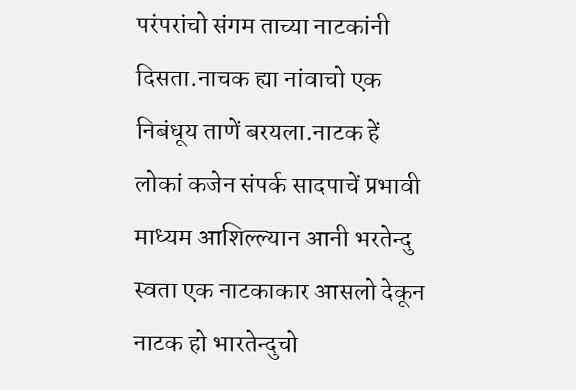परंपरांचो संगम ताच्या नाटकांनी दिसता.नाचक ह्या नांवाचो एक निबंधूय ताणें बरयला.नाटक हें लोकां कजेन संपर्क सादपाचें प्रभावी माध्यम आशिल्ल्यान आनी भरतेन्दु स्वता एक नाटकाकार आसलो देकून नाटक हो भारतेन्दुचो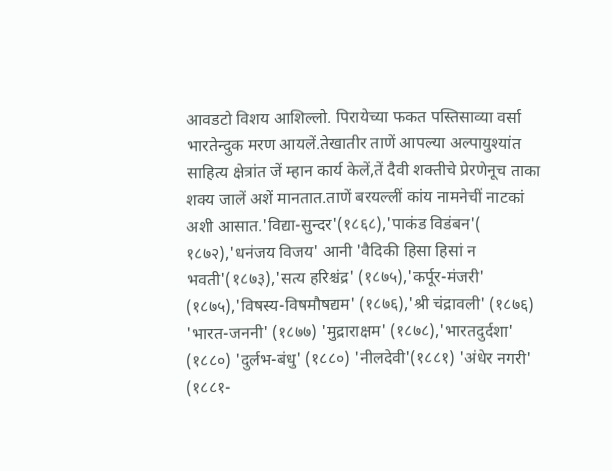आवडटो विशय आशिल्लो. पिरायेच्या फकत पस्तिसाव्या वर्सा भारतेन्दुक मरण आयलें.तेखातीर ताणें आपल्या अल्पायुश्यांत साहित्य क्षेत्रांत जें म्हान कार्य केलें,तें दैवी शक्तीचे प्रेरणेनूच ताका शक्य जालें अशें मानतात.ताणें बरयल्लीं कांय नामनेचीं नाटकां अशी आसात.'विद्या-सुन्दर'(१८६८),'पाकंड विडंबन'( १८७२),'धनंजय विजय' आनी 'वैदिकी हिसा हिसां न भवती'(१८७३),'सत्य हरिश्चंद्र' (१८७५),'कर्पूर-मंजरी' (१८७५),'विषस्य-विषमौषद्यम' (१८७६),'श्री चंद्रावली' (१८७६) 'भारत-जननी' (१८७७) 'मुद्राराक्षम' (१८७८),'भारतदुर्दशा' (१८८०) 'दुर्लभ-बंधु' (१८८०) 'नीलदेवी'(१८८१) 'अंधेर नगरी' (१८८१-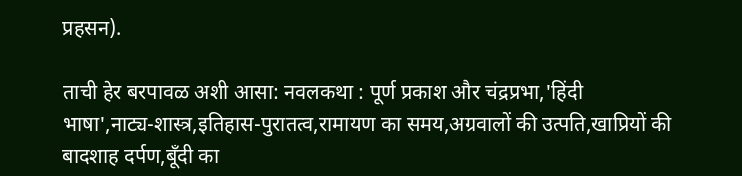प्रहसन).

ताची हेर बरपावळ अशी आसा: नवलकथा : पूर्ण प्रकाश और चंद्रप्रभा,'हिंदी भाषा',नाट्य-शास्त्र,इतिहास-पुरातत्व,रामायण का समय,अग्रवालों की उत्पति,खाप्रियों की बादशाह दर्पण,बूँदी का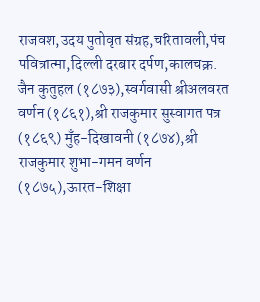राजवश,उदय पुतोवृत संग्रह,चरितावली,पंच पवित्रात्मा,दिल्ली दरबार दर्पण,कालचक्र. जैन कुतुहल (१८७३),स्वर्गवासी श्रीअलवरत वर्णन (१८६१),श्री राजकुमार सुस्वागत पत्र (१८६९) मुँह-दिखावनी (१८७४),श्री राजकुमार शुभा-गमन वर्णन (१८७५),ऊारत-शिक्षा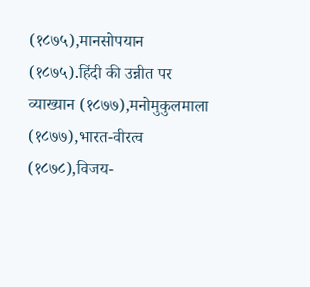(१८७५),मानसोपयान (१८७५).हिंदी की उन्नीत पर व्याख्यान (१८७७),मनोमुकुलमाला (१८७७),भारत-वीरत्व (१८७८),विजय-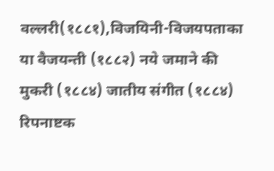वल्लरी(१८८१),विजयिनी-विजयपताका या वैजयन्ती (१८८२) नये जमाने की मुकरी (१८८४) जातीय संगीत (१८८४) रिपनाष्टक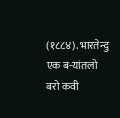(१८८४). भारतेन्दु एक ब-यांतलो बरो कवी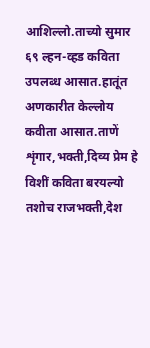आशिल्लो.ताच्यो सुमार ६९ ल्हन-व्हड कविता उपलब्ध आसात.हातूंत अणकारीत केल्लोय कवीता आसात.ताणें शृंगार,भक्ती,दिव्य प्रेम हे विशीं कविता बरयल्यो तशोच राजभक्ती,देश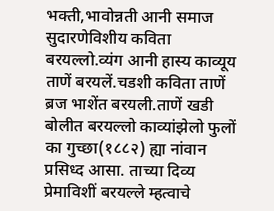भक्ती,भावोन्नती आनी समाज सुदारणेविशीय कविता बरयल्लो.व्यंग आनी हास्य काव्यूय ताणें बरयलें.चडशी कविता ताणें ब्रज भाशेंत बरयली.ताणें खडी बोलीत बरयल्लो काव्यांझेलो फुलों का गुच्छा(१८८२) ह्या नांवान प्रसिध्द आसा. ताच्या दिव्य प्रेमाविशीं बरयल्ले म्हत्वाचे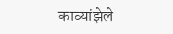काव्यांझेले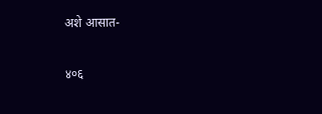अशे आसात-

४०६